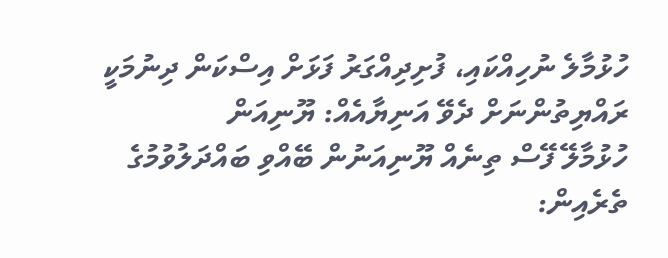ހުޅުމާލެ ނުހިއްކައި، ފުށިދިއްގަރު ފަޅަށް އިސްކަން ދިނުމަކީ ރައްޔިތުންނަށް ދެވޭ އަނިޔާއެއް: ޔޫނިއަން
ހުޅުމާލޭ ފޭސް ތިނެއް ޔޫނިއަނުން ބޭއްވި ބައްދަލުވުމުގެ ތެރެއިން: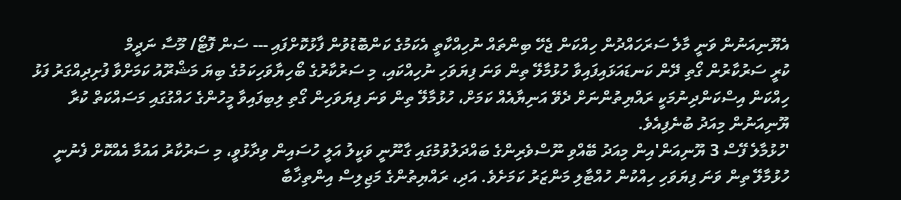އެޔޫނިއަނުން ވަނީ މާލެ ސަރަހައްދުން ހިއްކަން ޖެހޭ ބިންތައް ނުހިއްކާތީ އެކަމުގެ ކަންބޮޑުވުން ފާޅުކޮށްފައި --- ސަން ފޮޓޯ/ މޫސާ ނަދީމް
ކުރީ ސަރުކާރުން ގޯތި ދޭން ކަނޑައަޅައިފައިވާ ހުޅުމާލޭ ތިން ވަނަ ފިޔަވަހި ނުހިއްކައި، މި ސަރުކާރުގެ ބޯހިޔާވަހިކަމުގެ ބިޔަ މަޝްރޫއު ކަމަށްވާ ފުށިދިއްގަރު ފަޅު ހިއްކަން އިސްކަންދިނުމަކީ ރައްޔިތުންނަށް ދެވޭ އަނިޔާއެއް ކަމަށް، ހުޅުމާލޭ ތިން ވަނަ ފިޔަވަހިން ގޯތި ލިބިފައިވާ މީހުންގެ ހައްގުގައި މަސައްކަތް ކުރާ ޔޫނިއަނުން މިއަދު ބުނެފިއެވެ.
'ހުޅުމާލެ ފޭސް 3 ޔޫނިއަން'އިން މިއަދު ބޭއްވި ނޫސްވެރިންގެ ބައްދަލުވުމުގައި ގާނޫނީ ވަކީލު އަލީ ހުސައިން ވިދާޅުވީ، މި ސަރުކާރު އައުމާ އެއްކޮށް ފެނުނީ ހުޅުމާލޭ ތިން ވަނަ ފިޔަވަހި ހިއްކުން ހުއްޓާލި މަންޒަރު ކަމަށެވެ. އަދި، ރައްޔިތުންގެ މަޖިލިސް އިންތިޚާބާ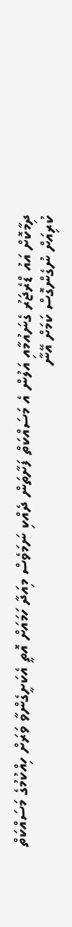ދިމާކޮށް އައު ޑްރެޖަރު ގެނައުމާއި އަލުން އެ މަސައްކަތް ފަށާތަން ދެއްކި ނަމަވެސް މިއަދާ ހަމައަށް އޮތީ އެކަށީގެންވާ ވަރަށް ހިއްކުމުގެ މަސައްކަތް ކުރިއަށް ނުގެންގޮސް ކަމަށް އޭނާ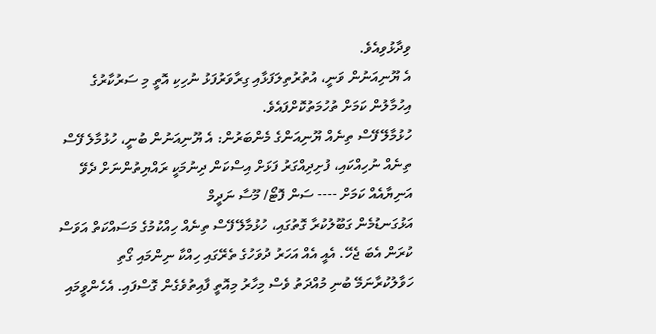ވިދާޅުވިއެވެ.
އެ ޔޫނިއަނުން ވަނީ، އުތުރުތިލަފަޅާއި ގިރާވަރުފަޅު ނުހިކި އޮތީ މި ސަރުކާރުގެ އިހުމާލުން ކަމަށް ތުހުމަތުކޮށްފައެވެ.
ހުޅުމާލޭ ފޭސް ތިނެއް ޔޫނިއަންގެ މެންބަރުން: އެ ޔޫނިއަނުން ބުނީ، ހުޅުމާލެ ފޭސް ތިނެއް ނުހިއްކައި، ފުށިދިއްގަރު ފަޅަށް އިސްކަން ދިނުމަކީ ރައްޔިތުންނަށް ދެވޭ އަނިޔާއެއް ކަމަށް ---- ސަން ފޮޓޯ/ މޫސާ ނަދީމް
އަޅުގަނޑުމެން ގަބޫލުކުރާ ގޮތުގައި، ހުޅުމާލޭ ފޭސް ތިނެއް ހިއްކުމުގެ މަސައްކަތް އަވަސް ކުރަން އެބަ ޖެހޭ. އެއީ އެއް އަހަރު ދުވަހުގެ ތެރޭގައި ހިއްކާ ނިންމައި ގޯތި ހަވާލުކުރާނަމޭ ބުނި މުއްދަތު ވެސް މިހާރު މިއޮތީ ފާއިތުވެގެން ގޮސްފައި. އެހެންވީމައި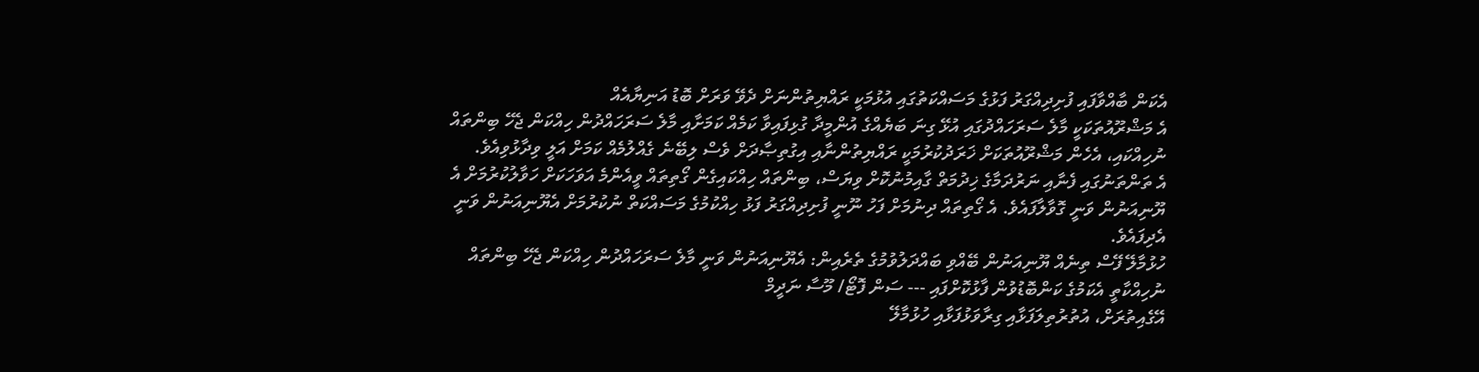އެކަން ބާއްވާފައި ފުށިދިއްގަރު ފަޅުގެ މަސައްކަތުގައި އުޅުމަކީ ރައްޔިތުންނަށް ދެވޭ ވަރަށް ބޮޑު އަނިޔާއެއް
އެ މަޝްރޫއުތަކަކީ މާލެ ސަރަހައްދުގައި އުޅޭ ގިނަ ބަޔެއްގެ އުންމީދާ ގުޅިފައިވާ ކަމެއް ކަމަށާއި މާލެ ސަރަހައްދުން ހިއްކަން ޖެހޭ ބިންތައް ނުހިއްކައި، އެހެން މަޝްރޫއުތަކަށް ޚަރަދުކުރުމަކީ ރައްޔިތުންނާއި އިގުތިޞާދަށް ވެސް ލިބޭނެ ގެއްލުމެއް ކަމަށް އަލީ ވިދާޅުވިއެވެ.
އެ ތަންތަނުގައި ފެނާއި ނަރުދަމާގެ ޚިދުމަތް ގާއިމުނުކޮށް ވިޔަސް، ބިންތައް ހިއްކައިގެން ގޯތިތައް ވީއެންމެ އަވަހަކަށް ހަވާލުކުރުމަށް އެ ޔޫނިއަނުން ވަނީ ގޮވާލާފައެވެ. އެ ގޯތިތައް ދިނުމަށް ފަހު ނޫނީ ފުށިދިއްގަރު ފަޅު ހިއްކުމުގެ މަސައްކަތް ނުކުރުމަށް އެޔޫނިއަނުން ވަނީ އެދިފައެވެ.
ހުޅުމާލޭ ފޭސް ތިނެއް ޔޫނިއަނުން ބޭއްވި ބައްދަލުވުމުގެ ތެރެއިން: އެޔޫނިއަނުން ވަނީ މާލެ ސަރަހައްދުން ހިއްކަން ޖެހޭ ބިންތައް ނުހިއްކާތީ އެކަމުގެ ކަންބޮޑުވުން ފާޅުކޮށްފައި --- ސަން ފޮޓޯ/ މޫސާ ނަދީމް
އޭގެއިތުރަށް، އުތުރުތިލަފަޅާއި ގިރާވަޅުފަޅާއި ހުޅުމާލޭ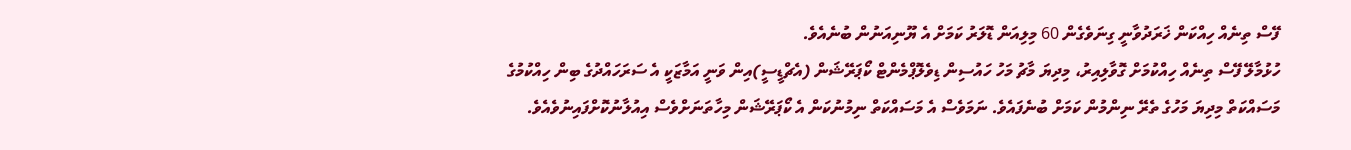ފޭސް ތިނެއް ހިއްކަން ޚަރަދުވާނީ ގިނަވެގެން 60 މިލިއަން ޑޮލަރު ކަމަށް އެ ޔޫނިއަނުން ބުނެއެވެ.
ހުޅުމާލޭ ފޭސް ތިނެއް ހިއްކުމަށް ގޮވާލިއިރު، މިދިޔަ މާޗު މަހު ހައުސިން ޑިވެލޮޕްމެންޓް ކޯޕަރޭޝަން (އެޗްޑީސީ)އިން ވަނީ އަމާޒަކީ އެ ސަރަހައްދުގެ ބިން ހިއްކުމުގެ މަސައްކަތް މިދިޔަ މަހުގެ ތެރޭ ނިންމުން ކަމަށް ބުނެފައެވެ. ނަމަވެސް އެ މަސައްކަތް ނިމުނުކަން އެ ކޯޕަރޭޝަން މިހާތަނަށްވެސް އިއުލާނުކޮށްފައިނުވެއެވެ.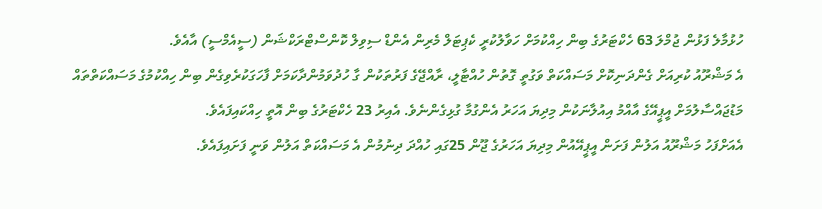ހުޅުމާލެ ފަޅުން ޖުމްލަ 63 ހެކްޓަރުގެ ބިން ހިއްކުމަށް ހަވާލުކުރީ ކެޕިޓަލް މެރިން އެންޑް ސިވިލް ކޮންސްޓްރަކްޝަން (ސީއެމްސީ) އާއެވެ.
އެ މަޝްރޫއު ކުރިއަށް ގެންދަނިކޮށް މަސައްކަތް ވަގުތީ ގޮތުން ހުއްޓާލީ، ރާއްޖޭގެ ފަރުތަކުން ގާ ހުދުވަމުންދާކަމަށް ފާހަގަކުރެވިގެން ބިން ހިއްކުމުގެ މަސައްކަތްތައް މަޑުޖައްސާލުމަށް އީޕީއޭގެ އާއްމު އިއުލާނަކުން މިދިޔަ އަހަރު އެންގުމާ ގުޅިގެންނެވެ. އެއިރު 23 ހެކްޓަރުގެ ބިން އޮތީ ހިއްކައިފައެވެ.
އެއަށްފަހު މަޝްރޫއު އަލުން ފަށަން އީޕީއޭއުން މިދިޔަ އަހަރުގެ ޖޫން 25ގައި ހުއްދަ ދިނުމުން އެ މަސައްކަތް އަލުން ވަނީ ފަށައިފައެވެ.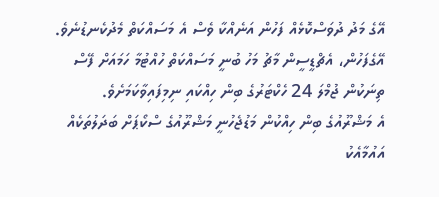އޭގެ މަދު ދުވަސްކޮޅެއް ފަހުން އަނެއްކާ ވެސް އެ މަސައްކަތް މެދުކެނޑުނެވެ.
އޭގެފަހުން، އެޗްޑީސީން މާޗު މަހު ބުނީ މަސައްކަތް ހުއްޓުމާ ހަމައަށް ފޭސް ތިނަކުން ޖުމްލަ 24 ހެކްޓަރުގެ ބިން ހިއްކައި ނިމިފައިވާކަމަށެވެ.
އެ މަޝްރޫއުގެ ބިން ހިއްކުން މަޑުޖެހުނީ މަޝްރޫއުގެ ސްކޯޕަށް ބަދަލުތަކެއް އައުމާއެކު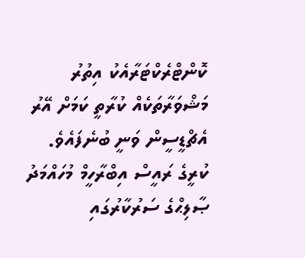ކޮންޓްރެކްޓަރާއެކު އިތުރު މަޝްވަރާތަކެއް ކުރާތީ ކަމަށް އޭރު އެޗްޑީސީން ވަނީ ބުނެފައެވެ.
ކުރީގެ ރައީސް އިބްރާހީމް މުހައްމަދު ޞާލިޙްގެ ސަރުކާރުގައި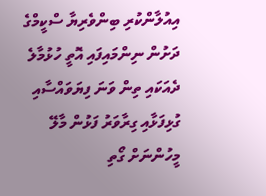އިއުލާންކުރި ބިންވެރިޔާ ސްކީމްގެ ދަށުން ނިންމައިފައި އޮތީ ހުޅުމާލެ ދެއަކައި ތިން ވަނަ ފިޔަވައްސާއި ގުޅިފަޅާއި ގިރާވަރު ފަޅުން މާލޭ މީހުންނަށް ގޯތި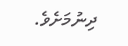ދިނުމަށެވެ.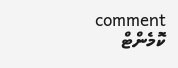comment ކޮމެންޓް